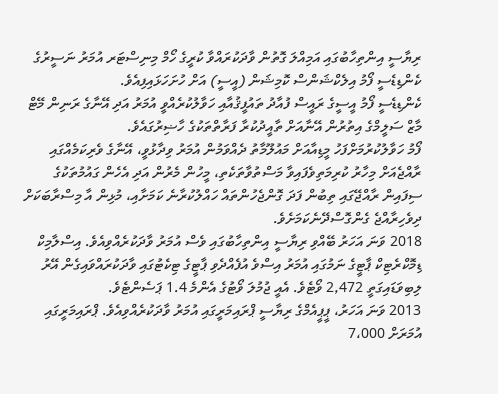ރިޔާސީ އިންތިހާބުގައި އަމިއްލަ ގޮތުން ވާދަކުރައްވާ ކުރީގެ ހޯމް މިނިސްޓަރ އުމަރު ނަސީރުގެ ކެންޑިޑެސީ ފޯމު އިލެކްޝަންސް ކޮމިޝަން (އީސީ) އަށް ހުށަހަޅައިފިއެވެ.
ކެންޑިޑެސީ ފޯމު އީސީގެ ރައީސް ފުއާދު ތައުފީޤުއާއި ހަވާލުކުރެއްވީ އުމަރު އަދި އޭނާގެ ރަނިން މޭޓް މާޒް ސަލީމްގެ އިތުރުން އޭނާއަށް ތާއީދުކުރާ ފަރާތްތަކުގެ ހާޟިރުގައެވެ.
ފޯމު ހަވާލުކުރުމަށްފަހު މީޑިއާއަށް މައުލޫމާތު ދެއްވަމުން އުމަރު ވިދާޅުވީ، އޭނާގެ ވެރިކަމެއްގައި ރާއްޖެއަށް މިހާރު ކުރިމަތިވެފައިވާ މަސްތުވާތަކެތި، މީހުން މެރުން އަދި އެހެން ގައުމުތަކުގެ ސިފައިން ރާއްޖޭގައި ތިބުން ފަދަ ގޮންޖެހުންތައް ހައްލުކުރާނެ ކަމަށާއި، މުޅިން އާ މިސްރާބަކަށް ދިވެހިރާއްޖެ ގެންގޮސްދޭނެކަމަށެވެ.
2018 ވަނަ އަހަރު ބޭއްވި ރިޔާސީ އިންތިހާބުގައި ވެސް އުމަރު ވާދަކުރެއްވިއެވެ. އިސްލާމިކް ޑިމޮކްރެޓިކް ޕާޓީގެ ނަމުގައި އުމަރު އިސްވެ އުފެއްދެވި ޕާޓީގެ ޓިކެޓުގައި ވާދަކުރައްވައިގެން އޭރު ލިބިވަޑައިގަތީ 2,472 ވޯޓެވެ. އެއީ ޖުމުލަ ވޯޓުގެ އެންމެ 1.4 ޕަސެންޓެވެ.
2013 ވަނަ އަހަރު، ޕީޕީއެމްގެ ރިޔާސީ ޕްރައިމަރީގައި އުމަރު ވާދަކުރެއްވިއެވެ. ޕްރައިމަރީގައި އުމަރަށް 7،000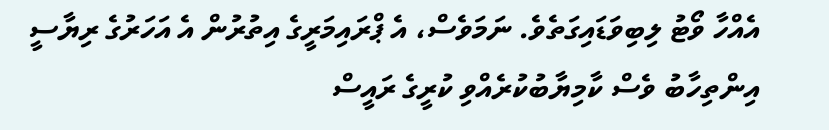އެއްހާ ވޯޓު ލިބިވަޑައިގަތެވެ. ނަމަވެސް، އެ ޕްރައިމަރީގެ އިތުރުން އެ އަހަރުގެ ރިޔާސީ އިންތިހާބު ވެސް ކާމިޔާބުކުރެއްވި ކުރީގެ ރައީސް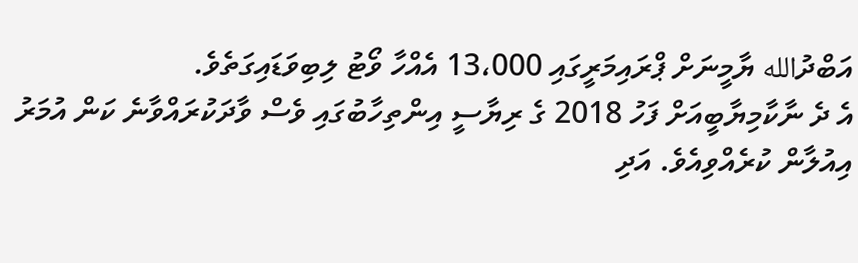އަބްދުالله ޔާމީނަށް ޕްރައިމަރީގައި 13،000 އެއްހާ ވޯޓު ލިބިވަޑައިގަތެވެ.
އެ ދެ ނާކާމިޔާބީއަށް ފަހު 2018 ގެ ރިޔާސީ އިންތިހާބުގައި ވެސް ވާދަކުރައްވާނެ ކަން އުމަރު އިއުލާން ކުރެއްވިއެވެ. އަދި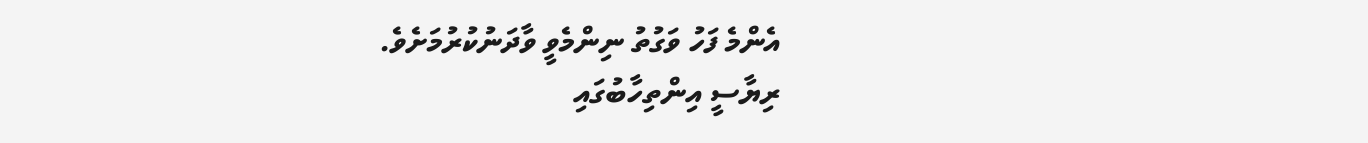އެންމެ ފަހު ވަގުތު ނިންމެވީ ވާދަނުކުރުމަށެވެ.
ރިޔާސީ އިންތިހާބުގައި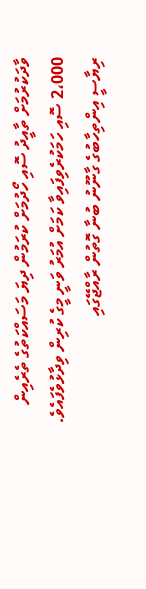ވާދަކުރުމަށް ތާއީދު ސޮއި ހޯދުމަށް ކުރަމުން ދިޔަ މަސައްކަތުގެ ތެރެއިން 2،000 ސޮއި ހަމަކުރެވިފައިވާ ކަމަށް އުމަރު ވަނީ މީގެ ކުރިން ވިދާޅުވެފައެވެ. ރިޔާސީ އިންތިހާބުގެ ގާނޫނު ބުނާ ގޮތުން ރާއްޖޭގައި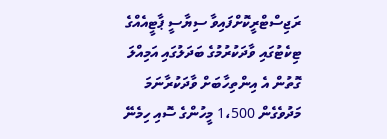ރަޖިސްޓްރީކޮށްފައިވާ ސިޔާސީ ޕާޓީއެއްގެ ޓިކެޓުގައި ވާދަކުރުމުގެ ބަދަލުގައި އަމިއްލަ ގޮތުން އެ އިންތިހާބަށް ވާދަކުރާނަމަ މަދުވެގެން 1،500 މީހުންގެ ސޮއި ހިމެނޭ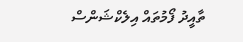ތާއީދު ފޯމުތައް އިލެކްޝަންސް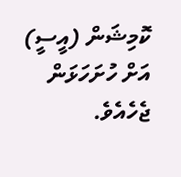ކޮމިޝަން (އީސީ) އަށް ހުށަހަޅަން ޖެހެއެވެ.